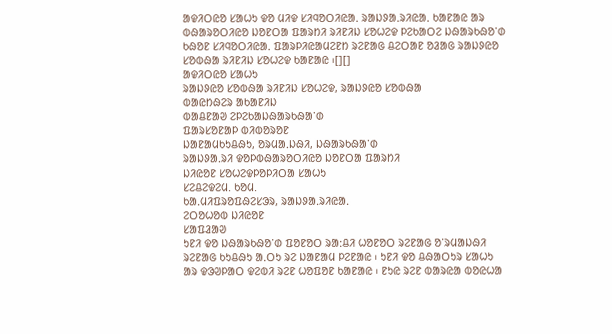ᱟᱫᱤᱛᱭᱚ ᱥᱟᱦᱩ ᱫᱚ ᱢᱤᱫ ᱥᱤᱧᱚᱛᱤᱭᱟᱹ ᱨᱟᱡᱽᱟᱹᱨᱤᱭᱟᱹ ᱠᱟᱱᱟᱭ ᱟᱨ ᱵᱷᱟᱨᱚᱛᱤᱭᱚ ᱡᱚᱱᱛᱟ ᱯᱟᱨᱴᱤ ᱨᱤᱱᱤᱡ ᱥᱚᱦᱮᱫ ᱞᱮᱠᱟᱛᱮ ᱡᱷᱟᱨᱠᱷᱚᱸᱰ ᱠᱷᱚᱱ ᱥᱤᱧᱚᱛᱤᱭᱟᱹ ᱯᱟᱨᱞᱤᱭᱟᱢᱮᱱᱴ ᱨᱮᱱᱟᱜ ᱪᱮᱛᱟᱱ ᱚᱲᱟᱜ ᱨᱟᱡᱽᱭᱚ ᱥᱚᱵᱷᱟ ᱨᱤᱱᱤᱡ ᱥᱚᱦᱮᱫ ᱠᱟᱱᱟᱭ ᱾[][]
ᱟᱫᱤᱛᱭᱚ ᱥᱟᱦᱩ
ᱨᱟᱡᱽᱭᱚ ᱥᱚᱵᱷᱟ ᱨᱤᱱᱤᱡ ᱥᱚᱦᱮᱫ, ᱨᱟᱡᱽᱭᱚ ᱥᱚᱵᱷᱟ
ᱵᱟᱭᱴᱷᱮᱨ ᱟᱠᱟᱱᱤᱡ
ᱵᱟᱪᱱᱟᱣ ᱮᱞᱮᱠᱟᱡᱷᱟᱨᱠᱷᱟᱸᱰ
ᱯᱟᱨᱥᱚᱱᱟᱞ ᱵᱤᱵᱚᱨᱚᱱ
ᱡᱟᱱᱟᱢᱠᱩᱪᱷᱩ, ᱚᱨᱢᱟᱹᱡᱷᱤ, ᱡᱷᱟᱨᱠᱷᱟᱸᱰ
ᱨᱟᱡᱽᱟᱹᱨᱤ ᱫᱚᱞᱵᱷᱟᱨᱚᱛᱤᱭᱚ ᱡᱚᱱᱛᱟ ᱯᱟᱨᱴᱤ
ᱡᱤᱭᱚᱱ ᱥᱚᱦᱮᱫᱞᱚᱞᱤᱛᱟ ᱥᱟᱦᱩ
ᱥᱮᱪᱮᱫᱮᱢ. ᱠᱚᱢ.
ᱠᱟᱹᱢᱤᱯᱨᱚᱯᱷᱮᱥᱳᱨ, ᱨᱟᱡᱽᱟᱹᱨᱤᱭᱟᱹ
ᱮᱛᱚᱦᱚᱵ ᱡᱤᱭᱚᱱ
ᱥᱟᱯᱲᱟᱣ
ᱩᱱᱤ ᱫᱚ ᱡᱷᱟᱨᱠᱷᱚᱸᱰ ᱯᱚᱱᱚᱛ ᱨᱟᱺᱪᱤ ᱦᱚᱱᱚᱛ ᱨᱮᱱᱟᱜ ᱚᱸᱨᱢᱟᱡᱷᱤ ᱨᱮᱱᱟᱜ ᱠᱩᱪᱷᱩ ᱟᱹᱛᱩ ᱨᱮ ᱡᱟᱱᱟᱢ ᱞᱮᱱᱟᱭ ᱾ ᱩᱱᱤ ᱫᱚ ᱪᱷᱟᱛᱩᱨ ᱥᱟᱦᱩ ᱟᱨ ᱫᱳᱣᱞᱟᱛ ᱫᱮᱵᱤ ᱨᱮᱱ ᱦᱚᱯᱚᱱ ᱠᱟᱱᱟᱭ ᱾ ᱱᱩᱭ ᱨᱮᱱ ᱵᱟᱨᱭᱟ ᱵᱚᱭᱦᱟ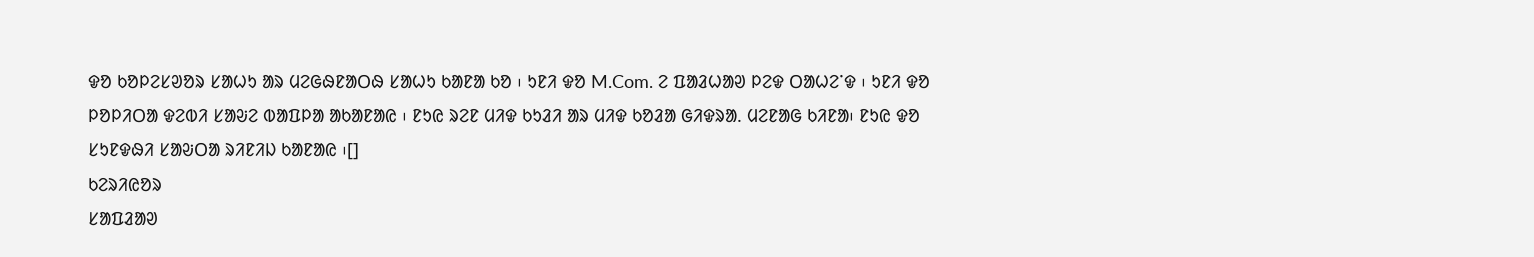ᱫᱚ ᱠᱚᱞᱮᱥᱣᱚᱨ ᱥᱟᱦᱩ ᱟᱨ ᱢᱮᱜᱷᱱᱟᱛᱷ ᱥᱟᱦᱩ ᱠᱟᱱᱟ ᱠᱚ ᱾ ᱩᱱᱤ ᱫᱚ M.Com. ᱮ ᱯᱟᱲᱦᱟᱣ ᱞᱮᱫ ᱛᱟᱦᱮᱸᱫ ᱾ ᱩᱱᱤ ᱫᱚ ᱞᱚᱞᱤᱛᱟ ᱫᱮᱵᱤ ᱥᱟᱶᱮ ᱵᱟᱯᱞᱟ ᱟᱠᱟᱱᱟᱭ ᱾ ᱱᱩᱭ ᱨᱮᱱ ᱢᱤᱫ ᱠᱩᱲᱤ ᱟᱨ ᱢᱤᱫ ᱠᱚᱲᱟ ᱜᱤᱫᱨᱟ. ᱢᱮᱱᱟᱜ ᱠᱤᱱᱟ᱾ ᱱᱩᱭ ᱫᱚ ᱥᱩᱱᱫᱷᱤ ᱥᱟᱶᱛᱟ ᱨᱤᱱᱤᱡ ᱠᱟᱱᱟᱭ ᱾[]
ᱠᱮᱨᱤᱭᱚᱨ
ᱥᱟᱯᱲᱟᱣ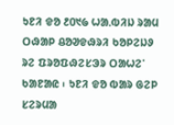ᱩᱱᱤ ᱫᱚ ᱒᱐᱑᱙ ᱦᱟᱹᱵᱤᱡ ᱨᱟᱢ ᱛᱷᱟᱞ ᱪᱚᱣᱫᱷᱨᱤ ᱠᱚᱞᱮᱡᱽ ᱨᱮ ᱯᱨᱚᱯᱷᱮᱥᱳᱨ ᱛᱟᱦᱮᱸ ᱠᱟᱱᱟᱭ ᱾ ᱩᱱᱤ ᱫᱚ ᱵᱟᱨ ᱜᱮᱞ ᱥᱮᱨᱢᱟ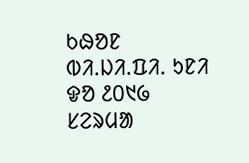ᱠᱷᱚᱱ ᱵᱤ.ᱡᱤ.ᱯᱤ. ᱩᱱᱤ ᱫᱚ ᱒᱐᱑᱙ ᱥᱮᱨᱢᱟ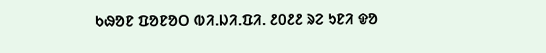ᱠᱷᱚᱱ ᱯᱚᱱᱚᱛ ᱵᱤ.ᱡᱤ.ᱯᱤ. ᱒᱐᱒᱒ ᱨᱮ ᱩᱱᱤ ᱫᱚ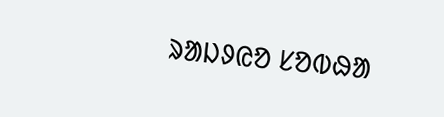ᱨᱟᱡᱽᱭᱚ ᱥᱚᱵᱷᱟ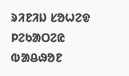ᱨᱤᱱᱤᱡ ᱥᱚᱦᱮᱫ ᱞᱮᱠᱟᱛᱮᱭ ᱵᱟᱪᱷᱚᱱ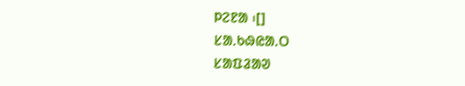ᱞᱮᱱᱟ ᱾[]
ᱥᱟᱹᱠᱷᱭᱟᱹᱛ
ᱥᱟᱯᱲᱟᱣ